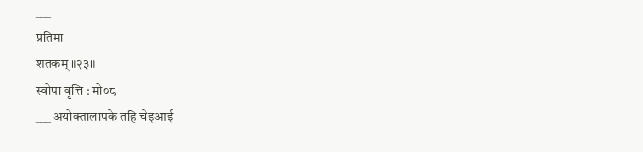___
प्रतिमा
शतकम् ॥२३॥
स्वोपा वृत्ति : मो०८
___ अयोक्तालापके तहि चेइआई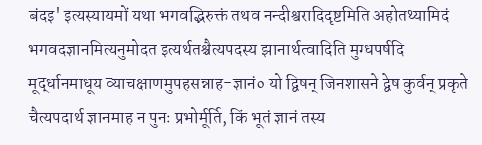बंदइ' इत्यस्यायमों यथा भगवद्भिरुक्तं तथव नन्दीश्वरादिदृष्टमिति अहोतथ्यामिदं भगवदज्ञानमित्यनुमोदत इत्यर्थतश्चैत्यपदस्य झानार्थत्वादिति मुग्धपर्षदि मूर्द्धानमाधूय व्याचक्षाणमुपहसन्नाह-ज्ञानं० यो द्विषन् जिनशासने द्वेष कुर्वन् प्रकृते चैत्यपदार्थ ज्ञानमाह न पुनः प्रभोर्मूर्ति, किं भूतं ज्ञानं तस्य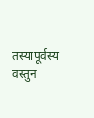तस्यापूर्वस्य वस्तुन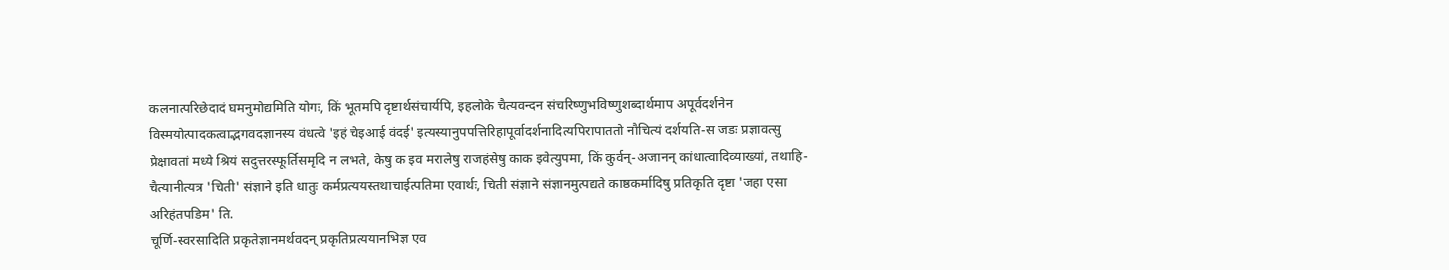कलनात्परिछेदादं घमनुमोद्यमिति योगः, किं भूतमपि दृष्टार्थसंचार्यपि, इहलोके चैत्यवन्दन संचरिष्णुभविष्णुशब्दार्थमाप अपूर्वदर्शनेन विस्मयोत्पादकत्वाद्भगवदज्ञानस्य वंधत्वे 'इहं चेइआई वंदई' इत्यस्यानुपपत्तिरिहापूर्वादर्शनादित्यपिरापाततो नौचित्यं दर्शयति-स जडः प्रज्ञावत्सु प्रेक्षावतां मध्ये श्रियं सदुत्तरस्फूर्तिसमृदि न लभते, केषु क इव मरालेषु राजहंसेषु काक इवेत्युपमा, किं कुर्वन्-अजानन् कांधात्वादिव्याख्यां, तथाहि-चैत्यानीत्यत्र 'चिती' संज्ञाने इति धातुः कर्मप्रत्ययस्तथाचाईत्पतिमा एवार्थः, चिती संज्ञाने संज्ञानमुत्पद्यते काष्ठकर्मादिषु प्रतिकृति दृष्टा 'जहा एसा अरिहंतपडिम' ति.
चूर्णि-स्वरसादिति प्रकृतेज्ञानमर्थवदन् प्रकृतिप्रत्ययानभिज्ञ एव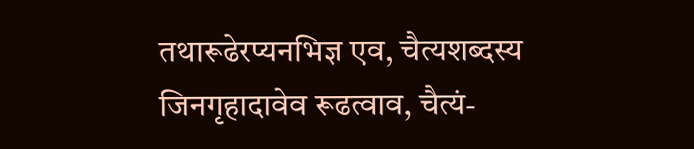तथारूढेरप्यनभिज्ञ एव, चैत्यशब्दस्य जिनगृहादावेव रूढत्वाव, चैत्यं-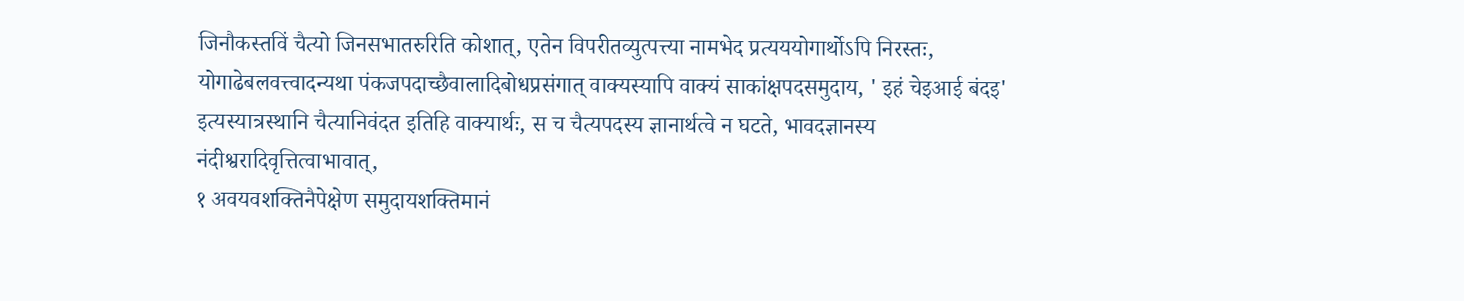जिनौकस्तविं चैत्यो जिनसभातरुरिति कोशात्, एतेन विपरीतव्युत्पत्त्या नामभेद प्रत्यययोगार्थोऽपि निरस्तः, योगाढेबलवत्त्वादन्यथा पंकजपदाच्छैवालादिबोधप्रसंगात् वाक्यस्यापि वाक्यं साकांक्षपदसमुदाय, ' इहं चेइआई बंदइ' इत्यस्यात्रस्थानि चैत्यानिवंदत इतिहि वाक्यार्थः, स च चैत्यपदस्य ज्ञानार्थत्वे न घटते, भावदज्ञानस्य नंदीश्वरादिवृत्तित्वाभावात्,
१ अवयवशक्तिनैपेक्षेण समुदायशक्तिमानं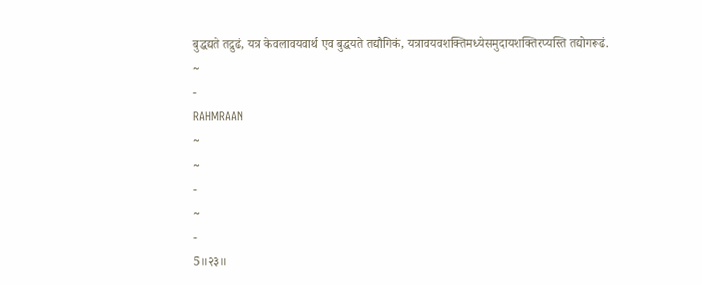बुद्धद्यते तद्रुढं, यत्र केवलावयवार्थ एव बुद्धयते तद्यौगिकं, यत्रावयवशक्तिमध्येसमुदायशक्तिरप्यस्ति तद्योगरूढं.
~
-
RAHMRAAN
~
~
-
~
-
5॥२३॥